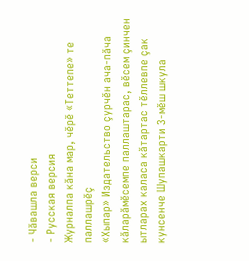- Чăвашла верси
- Русская версия
Журналпа кăна мар, чĕрĕ «Теттепе» те паллашрĕç
«Хыпар» Издательство çурчĕн ача-пăча кăларăмĕсемпе паллаштарас, вĕсем çинчен ытларах каласа кăтартас тĕллевпе çак кунсенче Шупашкарти 3-мĕш шкула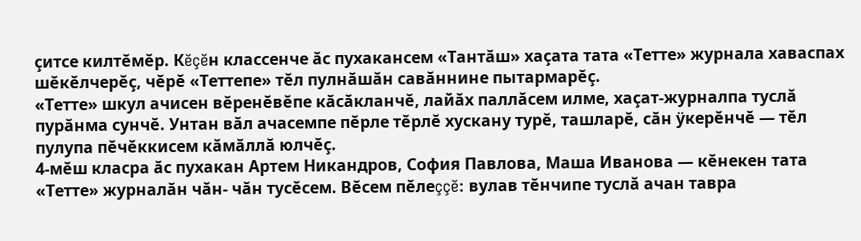çитсе килтĕмĕр. Кĕçĕн классенче ăс пухакансем «Тантăш» хаçата тата «Тетте» журнала хаваспах шĕкĕлчерĕç, чĕрĕ «Теттепе» тĕл пулнăшăн савăннине пытармарĕç.
«Тетте» шкул ачисен вĕренĕвĕпе кăсăкланчĕ, лайăх паллăсем илме, хаçат-журналпа туслă пурăнма сунчĕ. Унтан вăл ачасемпе пĕрле тĕрлĕ хускану турĕ, ташларĕ, сăн ÿкерĕнчĕ — тĕл пулупа пĕчĕккисем кăмăллă юлчĕç.
4-мĕш класра ăс пухакан Артем Никандров, София Павлова, Маша Иванова — кĕнекен тата «Тетте» журналăн чăн- чăн тусĕсем. Вĕсем пĕлеççĕ: вулав тĕнчипе туслă ачан тавра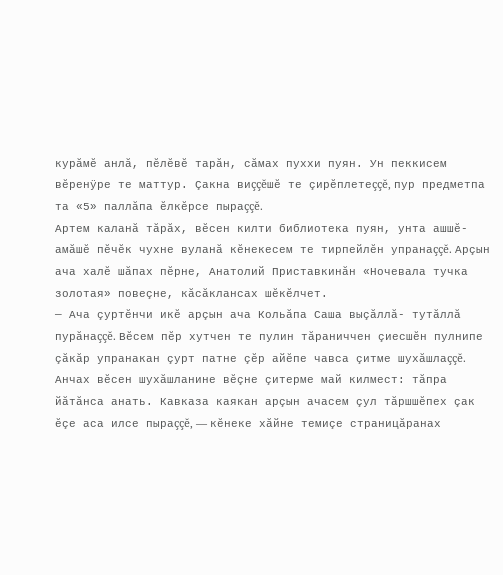курăмĕ анлă, пĕлĕвĕ тарăн, сăмах пуххи пуян. Ун пеккисем вĕренÿре те маттур. Çакна виççĕшĕ те çирĕплетеççĕ, пур предметпа та «5» паллăпа ĕлкĕрсе пыраççĕ.
Артем каланă тăрăх, вĕсен килти библиотека пуян, унта ашшĕ-амăшĕ пĕчĕк чухне вуланă кĕнекесем те тирпейлĕн упранаççĕ. Арçын ача халĕ шăпах пĕрне, Анатолий Приставкинăн «Ночевала тучка золотая» повеçне, кăсăклансах шĕкĕлчет.
— Ача çуртĕнчи икĕ арçын ача Кольăпа Саша выçăллă- тутăллă пурăнаççĕ. Вĕсем пĕр хутчен те пулин тăраниччен çиесшĕн пулнипе çăкăр упранакан çурт патне çĕр айĕпе чавса çитме шухăшлаççĕ. Анчах вĕсен шухăшланине вĕçне çитерме май килмест: тăпра йăтăнса анать. Кавказа каякан арçын ачасем çул тăршшĕпех çак ĕçе аса илсе пыраççĕ, — кĕнеке хăйне темиçе страницăранах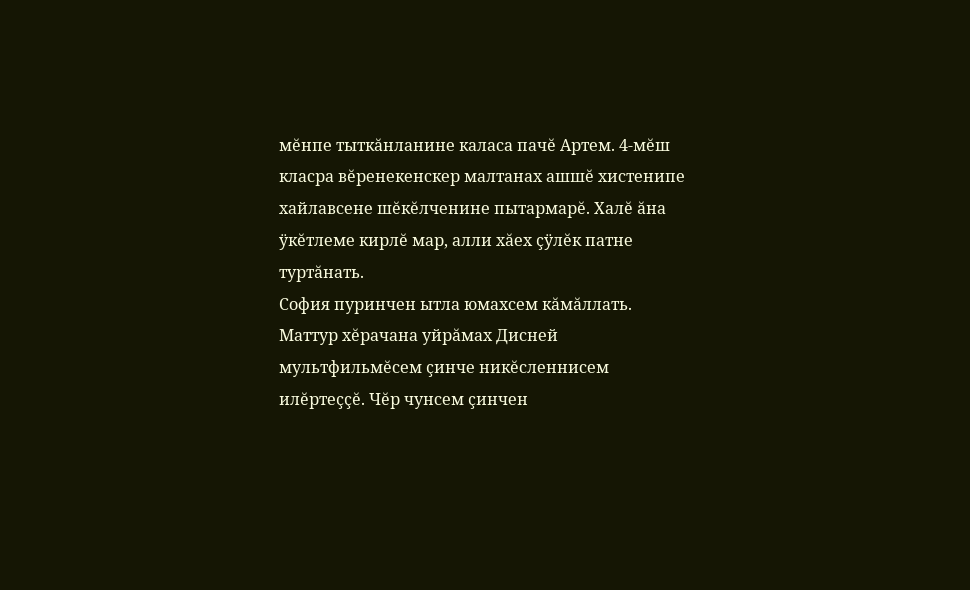мĕнпе тыткăнланине каласа пачĕ Артем. 4-мĕш класра вĕренекенскер малтанах ашшĕ хистенипе хайлавсене шĕкĕлченине пытармарĕ. Халĕ ăна ÿкĕтлеме кирлĕ мар, алли хăех çÿлĕк патне туртăнать.
София пуринчен ытла юмахсем кăмăллать. Маттур хĕрачана уйрăмах Дисней мультфильмĕсем çинче никĕсленнисем илĕртеççĕ. Чĕр чунсем çинчен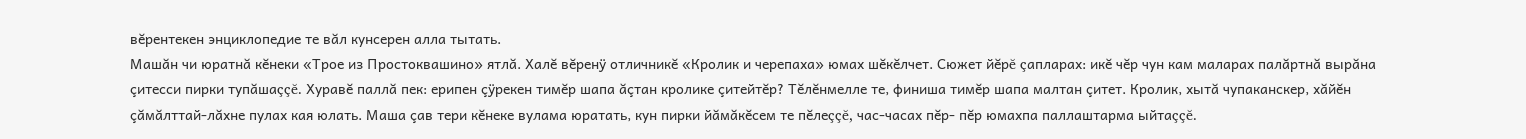вĕрентекен энциклопедие те вăл кунсерен алла тытать.
Машăн чи юратнă кĕнеки «Трое из Простоквашино» ятлă. Халĕ вĕренÿ отличникĕ «Кролик и черепаха» юмах шĕкĕлчет. Сюжет йĕрĕ çапларах: икĕ чĕр чун кам маларах палăртнă вырăна çитесси пирки тупăшаççĕ. Хуравĕ паллă пек: ерипен çÿрекен тимĕр шапа ăçтан кролике çитейтĕр? Тĕлĕнмелле те, финиша тимĕр шапа малтан çитет. Кролик, хытă чупаканскер, хăйĕн çăмăлттай-лăхне пулах кая юлать. Маша çав тери кĕнеке вулама юратать, кун пирки йăмăкĕсем те пĕлеççĕ, час-часах пĕр- пĕр юмахпа паллаштарма ыйтаççĕ.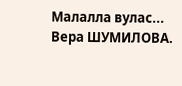Малалла вулас...
Вера ШУМИЛОВА.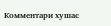Комментари хушас